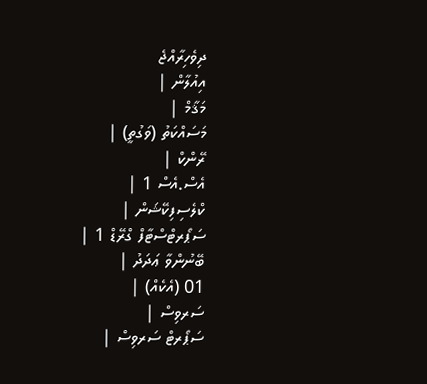ދިވެހިރާއްޖެ
އިއުލާން |
މަޤާމް |
މަސައްކަތު (ވަގުތީ) |
ރޭންކް |
އެސް.އެސް 1 |
ކްލެސިފިކޭޝަން |
ސަޕޯރޓްސްޓާފް ގްރޭޑް 1 |
ބޭނުންވާ ޢަދަދު |
01 (އެކެއް) |
ސަރވިސް |
ސަޕޯރޓް ސަރވިސް |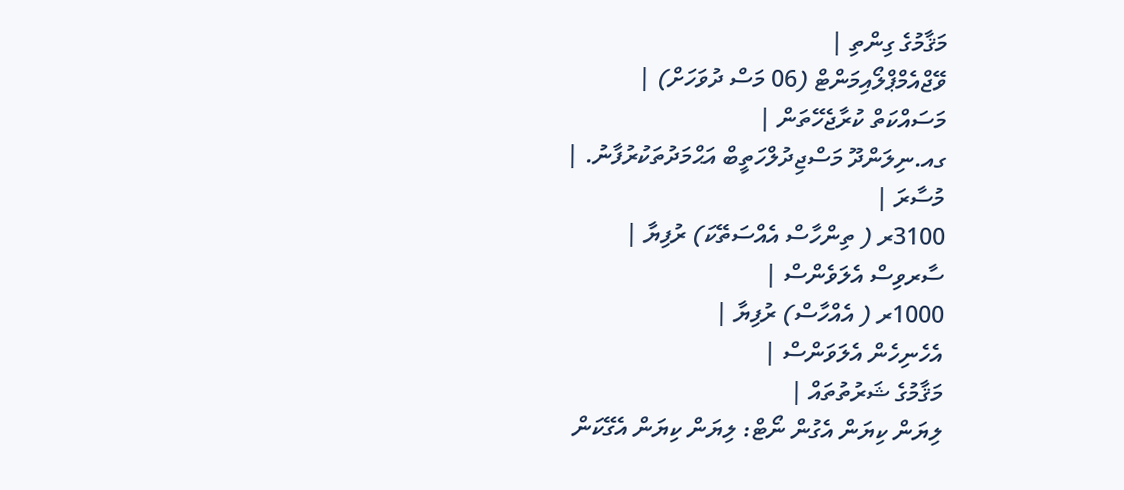މަޤާމުގެ ގިންތި |
ވޭޖްއެމްޕްލޯއިމަންޓް (06 މަސް ދުވަހަށް) |
މަސައްކަތް ކުރާޖެހޭތަން |
ގއ.ނިލަންދޫ މަސްޖިދުލްހަތީބް އަޙްމަދުތަކުރުފާނު. |
މުސާރަ |
3100ރ ( ތިންހާސް އެއްސަތޭކަ) ރުފިޔާ |
ސާރވިސް އެލަވެންސް |
1000ރ ( އެއްހާސް) ރުފިޔާ |
އެހެނިހެން އެލަވަންސް |
މަޤާމުގެ ޝަރުތުތައް |
ލިޔަން ކިޔަން އެގުން ނޯޓް: ލިޔަން ކިޔަން އެގޭކަން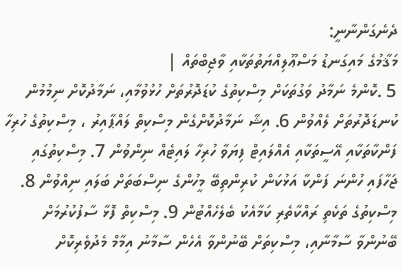ދެނެގަންނާނީ:
މަޤާމުގެ މައިގަނޑު މަސްޢޫލިއްޔަތުތަކާއި ވާޖިބްތައް |
5 .ކޮންމެ ނަމާދު ވަގުތަކަށް މިސްކިތުގެ ކުޑަދޮރުތަށް ހުޅުވުމާއި، ނަމާދުކޮށް ނިމުމުން ކުނޑަދޮރުތަށް ލެއްވުން 6. އިޝާ ނަމާދުކޮށްގެން މިސްކިތް ލައްޕާއިރު ، މިސްކިތުގެ ހުރިހާ ފަންކާތަކާއި އޭސީތަކާއި އެއްލައިޓް ފިޔަވާ ހުރިހާ ލައިޓެއް ނިންވުން 7. މިސްކިތުގައި ޖަހާފައި ހުންނަ ފަންކާ އަޅުކަން ކުރިންތިބޭ މީހުންގެ ނިސްބަތަށް ބަލައި ނިއްވުން 8. މިސްކިތުގެ ތަކެތި ރައްކާތެރި ކަމާއެކު ބެލެހެއްޓުން 9. މިސްކިތް ފޮޅާ ސާފުކުރުމަށް ބޭނުންވާ ސާމާނާއި، މިސްކިތަށް ބޭނުންވާ އެހެން ސާމާނު އިމާމް މެދުވެރިކޮށް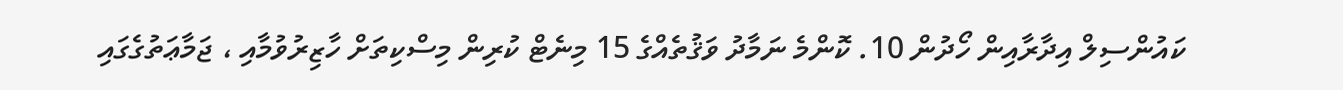ކައުންސިލް އިދާރާއިން ހޯދުން 10. ކޮންމެ ނަމާދު ވަޤުތެއްގެ 15 މިނެޓް ކުރިން މިސްކިތަށް ހާޒިރުވުމާއި ، ޖަމާޢަތުގެގައި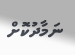ނަމާދުކޮށް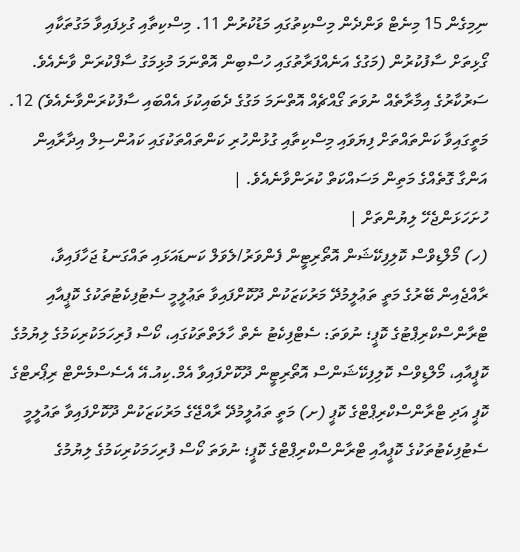ނިމިގެން 15 މިނެޓް ވަންދެން މިސްކިތުގައި މަޑުކުރުން 11. މިސްކިތާއި ގުޅިފައިވާ މަގުތަކާއި ގޯޅިތަށް ސާފުކުރުން (މަގުގެ އަނެއްފަރާތުގައި ހުސްބިން އޮތްނަމަ މުޅިމަގު ސާފްކުރަން ވާނެއެވެ. ސަރުކާރުގެ އިމާރާތެއް ނުވަތަ ގޯއްޗެއް އޮތްނަމަ މަގުގެ ދެބައިކުޅަ އެއްބައި ސާފުކުރަންވާނެއެވެ) 12. މަތީގައިވާ ކަންތައްތަށް ފިޔަވައި މިސްކިތާއި ގުޅުންހުރި ކަންތައްތަކުގައި ކައުންސިލް އިދާރާއިން އަންގާ ގޮތެއްގެ މަތިން މަސައްކަތް ކުރަންވާނެއެވެ. |
ހުށަހަޅަންޖެހޭ ލިޔުންތަށް |
(ހ) މޯލްޑިވްސް ކޮލިފިކޭޝަން އޮތޯރިޓީން ފެންވަރު/ލެވަލް ކަނޑައަޅައި ތައްގަނޑު ޖަހާފައިވާ، ރާއްޖެއިން ބޭރުގެ މަތީ ތަޢުލީމުދޭ މަރުކަޒަކުން ދޫކޮށްފައިވާ ތަޢުލީމީ ސެޓުފިކެޓުތަކުގެ ކޮޕީއާއި ޓްރާންސްކްރިޕްޓުގެ ކޮޕީ؛ ނުވަތަ: ސެޓްފިކެޓު ނެތް ހާލަތްތަކުގައި، ކޯސް ފުރިހަމަކުރިކަމުގެ ލިޔުމުގެ ކޮޕީއާއި، މޯލްޑިވްސް ކޮލިފިކޭޝަންސް އޮތޯރިޓީން ދޫކޮށްފައިވާ އެމް.ކިއު.އޭ އެސެސްމެންޓް ރިޕޯރޓްގެ ކޮޕީ އަދި ޓްރާންސްކްރިޕްޓްގެ ކޮޕީ (ށ) މަތީ ތައުލީމުދޭ ރާއްޖޭގެ މަރުކަޒަކުން ދޫކޮށްފައިވާ ތައުލީމީ ސެޓުފިކެޓުތަކުގެ ކޮޕީއާއި ޓްރާންސްކްރިޕްޓްގެ ކޮޕީ؛ ނުވަތަ ކޯސް ފުރިހަމަކުރިކަމުގެ ލިޔުމުގެ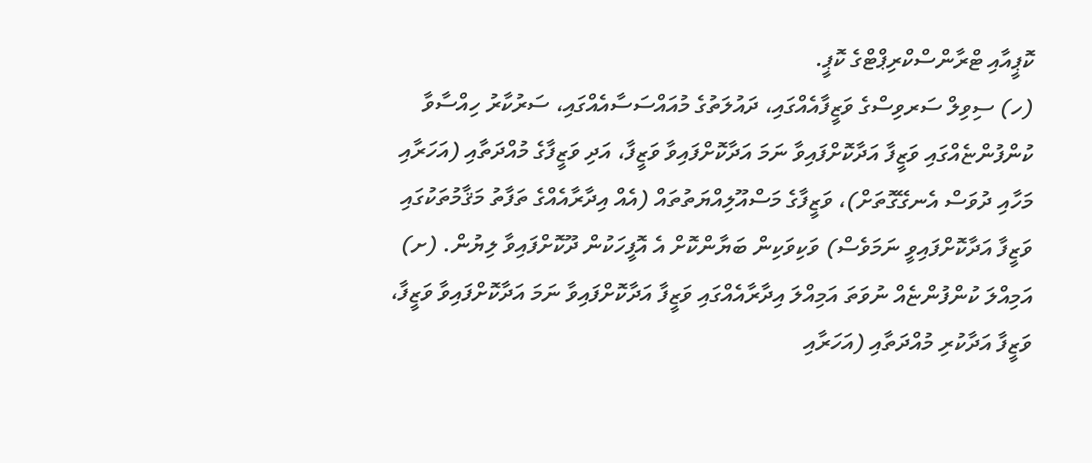ކޮޕީއާއި ޓްރާންސްކްރިޕްޓްގެ ކޮޕީ.
(ހ) ސިވިލް ސަރވިސްގެ ވަޒީފާއެއްގައި، ދައުލަތުގެ މުއައްސަސާއެއްގައި، ސަރުކާރު ހިއްސާވާ ކުންފުންޏެއްގައި ވަޒީފާ އަދާކޮށްފައިވާ ނަމަ އަދާކޮށްފައިވާ ވަޒީފާ، އަދި ވަޒީފާގެ މުއްދަތާއި (އަހަރާއި މަހާއި ދުވަސް އެނގޭގޮތަށް)، ވަޒީފާގެ މަސްއޫލިއްޔަތުތައް (އެއް އިދާރާއެއްގެ ތަފާތު މަޤާމުތަކުގައި ވަޒީފާ އަދާކޮށްފައިވީ ނަމަވެސް) ވަކިވަކިން ބަޔާންކޮށް އެ އޮފީހަކުން ދޫކޮށްފައިވާ ލިޔުން. (ށ) އަމިއްލަ ކުންފުންޏެއް ނުވަތަ އަމިއްލަ އިދާރާއެއްގައި ވަޒީފާ އަދާކޮށްފައިވާ ނަމަ އަދާކޮށްފައިވާ ވަޒީފާ، ވަޒީފާ އަދާކުރި މުއްދަތާއި (އަހަރާއި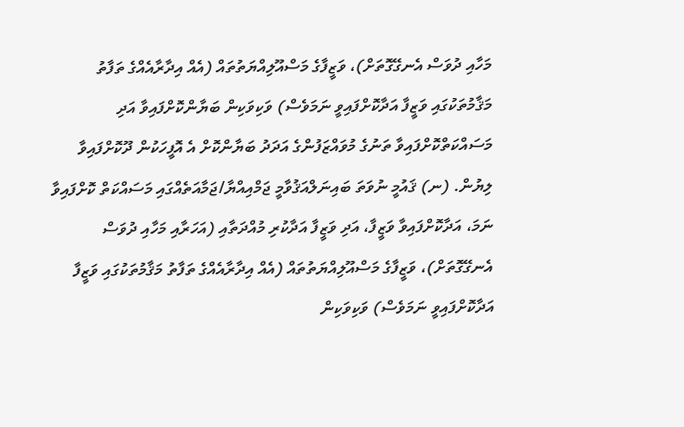މަހާއި ދުވަސް އެނގޭގޮތަށް)، ވަޒީފާގެ މަސްއޫލިއްޔަތުތައް (އެއް އިދާރާއެއްގެ ތަފާތު މަޤާމުތަކުގައި ވަޒީފާ އަދާކޮށްފައިވީ ނަމަވެސް) ވަކިވަކިން ބަޔާންކޮށްފައިވާ އަދި މަސައްކަތްކޮށްފައިވާ ތަނުގެ މުވައްޒަފުންގެ އަދަދު ބަޔާންކޮށް އެ އޮފީހަކުން ދޫކޮށްފައިވާ ލިޔުން. (ނ) ޤައުމީ ނުވަތަ ބައިނަލްއަޤުވާމީ ޖަމްއިއްޔާ/ޖަމާއަތެއްގައި މަސައްކަތް ކޮށްފައިވާ ނަމަ، އަދާކޮށްފައިވާ ވަޒީފާ، އަދި ވަޒީފާ އަދާކުރި މުއްދަތާއި (އަހަރާއި މަހާއި ދުވަސް އެނގޭގޮތަށް)، ވަޒީފާގެ މަސްއޫލިއްޔަތުތައް (އެއް އިދާރާއެއްގެ ތަފާތު މަޤާމުތަކުގައި ވަޒީފާ އަދާކޮށްފައިވީ ނަމަވެސް) ވަކިވަކިން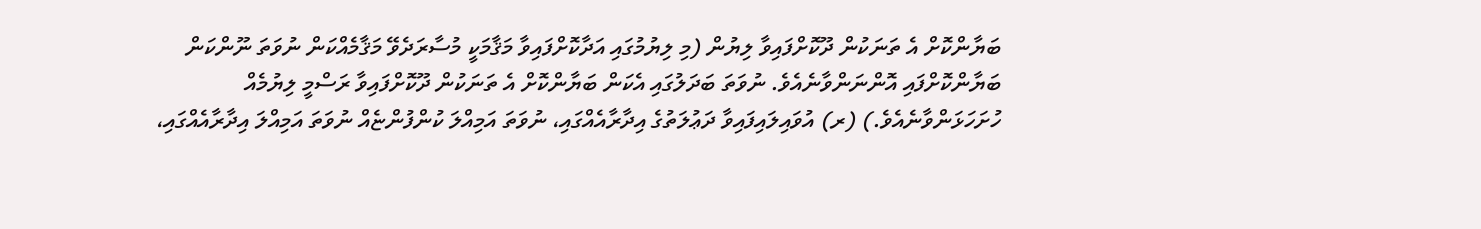ބަޔާންކޮށް އެ ތަނަކުން ދޫކޮށްފައިވާ ލިޔުން (މި ލިޔުމުގައި އަދާކޮށްފައިވާ މަޤާމަކީ މުސާރަދެވޭ މަޤާމެއްކަން ނުވަތަ ނޫންކަން ބަޔާންކޮށްފައި އޮންނަންވާނެއެވެ. ނުވަތަ ބަދަލުގައި އެކަން ބަޔާންކޮށް އެ ތަނަކުން ދޫކޮށްފައިވާ ރަސްމީ ލިޔުމެއް ހުށަހަޅަންވާނެއެވެ.) (ރ) އުވައިލައިފައިވާ ދަޢުލަތުގެ އިދާރާއެއްގައި، ނުވަތަ އަމިއްލަ ކުންފުންޏެއް ނުވަތަ އަމިއްލަ އިދާރާއެއްގައި،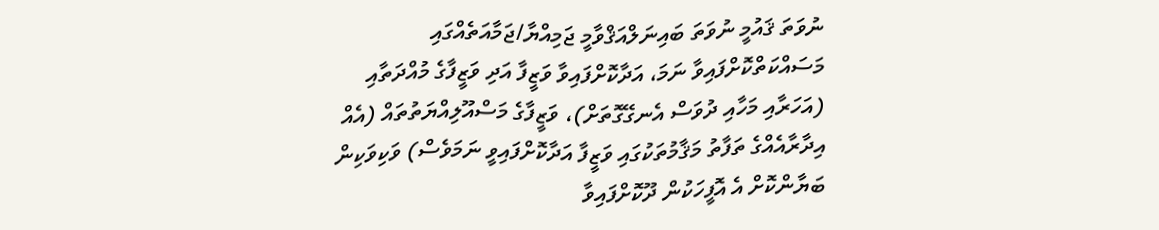ނުވަތަ ޤައުމީ ނުވަތަ ބައިނަލްއަޤްވާމީ ޖަމިއްޔާ/ޖަމާއަތެއްގައި މަސައްކަތްކޮށްފައިވާ ނަމަ، އަދާކޮށްފައިވާ ވަޒީފާ އަދި ވަޒީފާގެ މުއްދަތާއި (އަހަރާއި މަހާއި ދުވަސް އެނގޭގޮތަށް)، ވަޒީފާގެ މަސްއޫލިއްޔަތުތައް (އެއް އިދާރާއެއްގެ ތަފާތު މަޤާމުތަކުގައި ވަޒީފާ އަދާކޮށްފައިވީ ނަމަވެސް) ވަކިވަކިން ބަޔާންކޮށް އެ އޮފީހަކުން ދޫކޮށްފައިވާ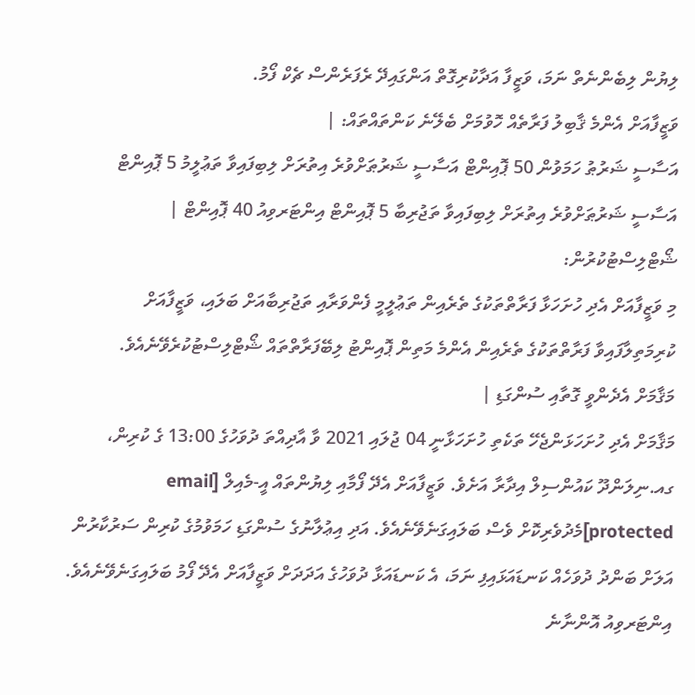ލިޔުން ލިބެންނެތް ނަމަ، ވަޒީފާ އަދާކުރިގޮތް އަންގައިދޭ ރެފަރެންސް ޗެކް ފޯމު.
ވަޒީފާއަށް އެންމެ ޤާބިލު ފަރާތެއް ހޮވުމަށް ބެލޭނެ ކަންތައްތައް: |
އަސާސީ ޝަރުޠު ހަމަވުން 50 ޕޮއިންޓް އަސާސީ ޝަރުޠަށްވުރެ އިތުރަށް ލިބިފައިވާ ތަޢުލީމު 5 ޕޮއިންޓް އަސާސީ ޝަރުޠަށްވުރެ އިތުރަށް ލިބިފައިވާ ތަޖުރިބާ 5 ޕޮއިންޓް އިންޓަރވިއު 40 ޕޮއިންޓް |
ޝޯޓްލިސްޓުކުރުން:
މި ވަޒީފާއަށް އެދި ހުށަހަޅާ ފަރާތްތަކުގެ ތެރެއިން ތަޢުލީމީ ފެންވަރާއި ތަޖުރިބާއަށް ބަލައި، ވަޒީފާއަށް ކުރިމަތިލާފައިވާ ފަރާތްތަކުގެ ތެރެއިން އެންމެ މަތިން ޕޮއިންޓު ލިބޭފަރާތްތައް ޝޯޓްލިސްޓުކުރެވޭނެއެވެ.
މަޤާމަށް އެދެންވީ ގޮތާއި ސުންގަޑި |
މަޤާމަށް އެދި ހުށަހަޅަންޖެހޭ ތަކެތި ހުށަހަޅާނީ 04 ޖުލައި 2021 ވާ އާދިއްތަ ދުވަހުގެ 13:00 ގެ ކުރިން، ގއ.ނިލަންދޫ ކައުންސިލް އިދާރާ އަށެވެ. ވަޒީފާއަށް އެދޭ ފޯމާއި ލިޔުންތައް އީ-މެއިލް [email protected]މެދުވެރިކޮށް ވެސް ބަލައިގަނެވޭނެއެވެ. އަދި އިޢުލާނުގެ ސުންގަޑި ހަމަވުމުގެ ކުރިން ސަރުކާރުން އަލަށް ބަންދު ދުވަހެއް ކަނޑައަޅައިފި ނަމަ، އެ ކަނޑައަޅާ ދުވަހުގެ އަދަދަށް ވަޒީފާއަށް އެދޭ ފޯމު ބަލައިގަނެވޭނެއެވެ.
އިންޓަރވިއު އޮންނާނެ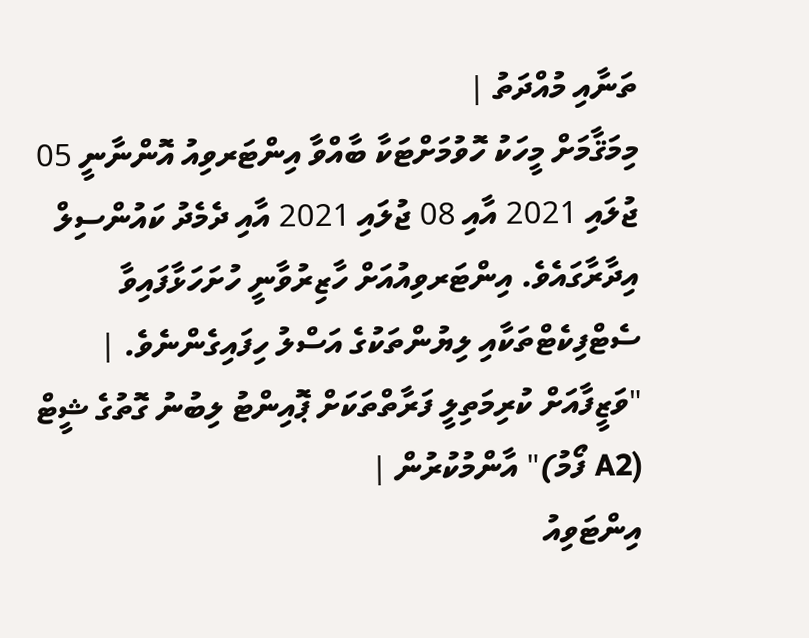ތަނާއި މުއްދަތު |
މިމަޤާމަށް މީހަކު ހޮވުމަށްޓަކާ ބާއްވާ އިންޓަރވިއު އޮންނާނީ 05 ޖުލައި 2021 އާއި 08 ޖުލައި 2021 އާއި ދެމެދު ކައުންސިލް އިދާރާގައެވެ. އިންޓަރވިއުއަށް ހާޒިރުވާނީ ހުށަހަޅާފައިވާ ސެޓްފިކެޓްތަކާއި ލިޔުންތަކުގެ އަސްލު ހިފައިގެންނެވެ. |
"ވަޒީފާއަށް ކުރިމަތިލީ ފަރާތްތަކަށް ޕޮއިންޓު ލިބުނު ގޮތުގެ ޝީޓް (A2 ފޯމު)" އާންމުކުރުން |
އިންޓަވިއު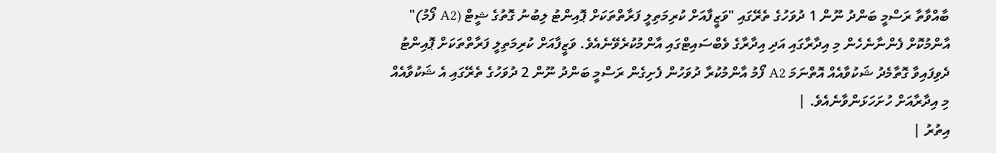ބާއްވާތާ ރަސްމީ ބަންދު ނޫން 1 ދުވަހުގެ ތެރޭގައި "ވަޒީފާއަށް ކުރިމަތިލީ ފަރާތްތަކަށް ޕޮއިންޓު ލިބުނު ގޮތުގެ ޝީޓް (A2 ފޯމު)" އާންމުކޮށް ފެންނާނެހެން މި އިދާރާގައި އަދި އިދާރާގެ ވެބްސައިޓްގައި އާންމުކުރެވޭނެއެވެ. ވަޒީފާއަށް ކުރިމަތިލީ ފަރާތްތަކަށް ޕޮއިންޓު ދެވިފައިވާ ގޮތާމެދު ޝަކުވާއެއް އޮތްނަމަ A2 ފޯމު އާންމުކުރާ ދުވަހުން ފެށިގެން ރަސްމީ ބަންދު ނޫން 2 ދުވަހުގެ ތެރޭގައި އެ ޝަކުވާއެއް މި އިދާރާއަށް ހުށަހަޅަންވާނެއެވެ. |
އިތުރު |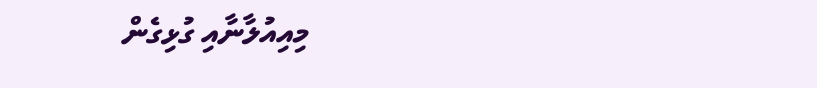މިއިއުލާނާއި ގުޅިގެން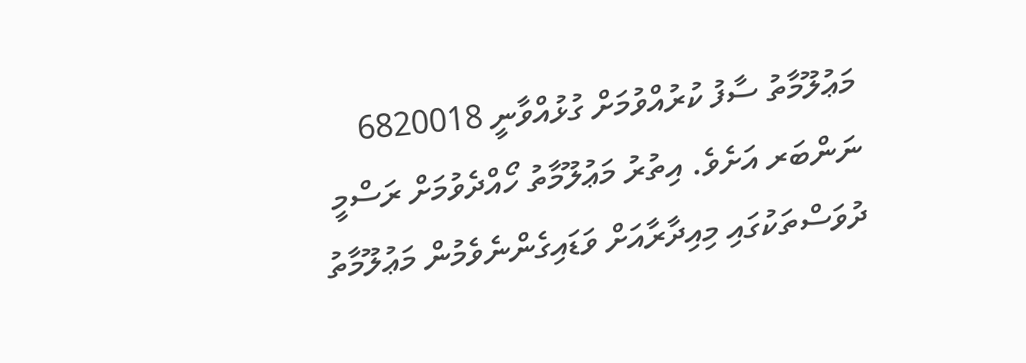މަޢުލޫމާތު ސާފު ކުރުއްވުމަށް ގުޅުއްވާނީ 6820018 ނަންބަރ އަށެވެ. އިތުރު މަޢުލޫމާތު ހޯއްދެވުމަށް ރަސްމީ ދުވަސްތަކުގައި މިއިދާރާއަށް ވަޑައިގެންނެވެމުން މަޢުލޫމާތު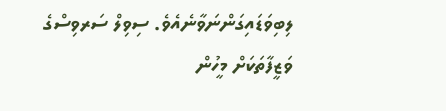ލިބިވަޑައިގަންނަވާނެއެވެ. ސިވިލް ސަރވިސްގެ ވަޒީފާތަކަށް މީހުން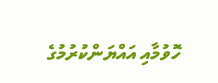ހޮވުމާއި އައްޔަންކުރުމުގެ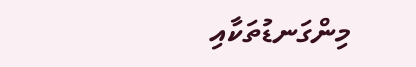މިންގަނޑުތަކާއި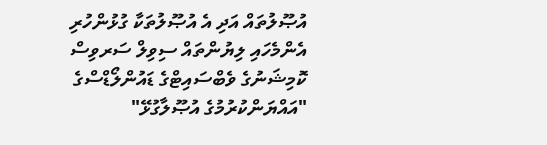އުޞޫލުތައް އަދި އެ އުޞޫލުތަކާ ގުޅުންހުރި އެންމެހައި ލިޔުންތައް ސިވިލް ސަރވިސް ކޮމިޝަނުގެ ވެބްސައިޓްގެ ޑައުންލޯޑްސްގެ "އައްޔަންކުރުމުގެ އުޞޫލާގުޅޭ"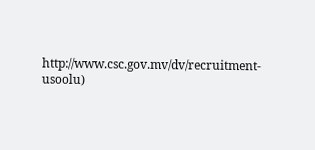http://www.csc.gov.mv/dv/recruitment-usoolu)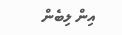އިން ލިބެން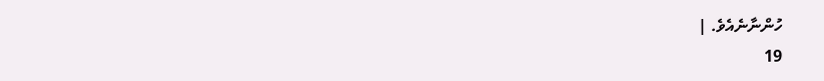ހުންނާނެއެވެ. |
19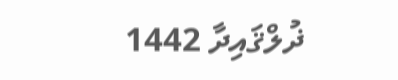ޛުލްޤައިދާ 1442